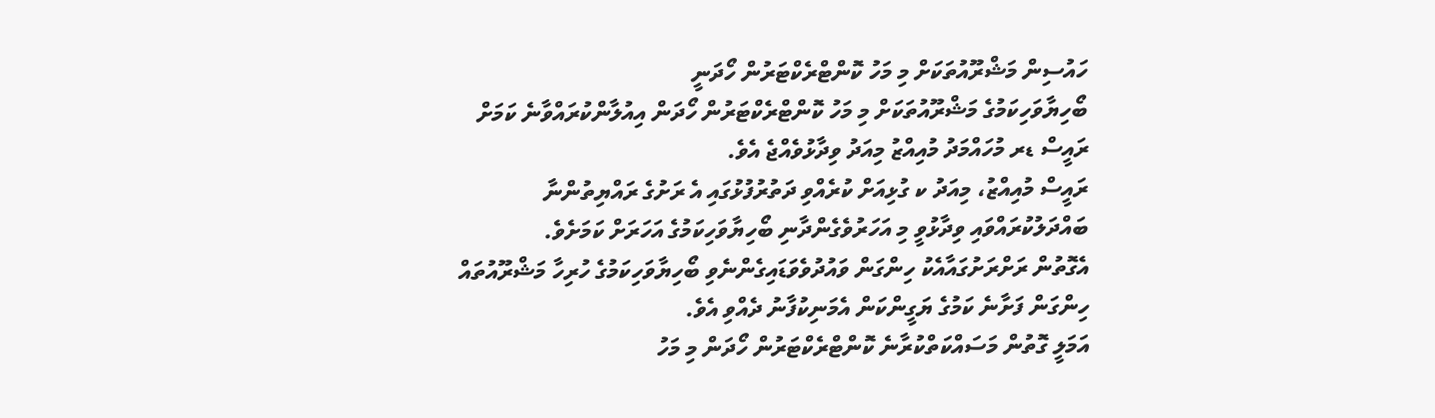ހައުސިން މަޝްރޫއުތަކަށް މި މަހު ކޮންޓްރެކްޓަރުން ހޯދަނީ
ބޯހިޔާވަހިކަމުގެ މަޝްރޫއުތަކަށް މި މަހު ކޮންޓްރެކްޓަރުން ހޯދަން އިއުލާންކުރައްވާނެ ކަމަށް ރައީސް ޑރ މުހައްމަދު މުއިއްޒު މިއަދު ވިދާޅުވެއްޖެ އެވެ.
ރައީސް މުއިއްޒު، މިއަދު ކ ގުޅިއަށް ކުރެއްވި ދަތުރުފުޅުގައި އެ ރަށުގެ ރައްޔިތުންނާ ބައްދަލުކުރައްވައި ވިދާޅުވީ މި އަހަރުވެގެންދާނި ބޯހިޔާވަހިކަމުގެ އަހަރަށް ކަމަށެވެ.
އެގޮތުން ރަށްރަށުގައާއެކު ހިންގަން ވައުދުވެވަޑައިގެންނެވި ބޯހިޔާވަހިކަމުގެ ހުރިހާ މަޝްރޫއުތައް ހިންގަން ފަށާނެ ކަމުގެ ޔަގީންކަން އެމަނިކުފާނު ދެއްވި އެވެ.
އަމަލީ ގޮތުން މަސައްކަތްކުރާނެ ކޮންޓްރެކްޓަރުން ހޯދަން މި މަހު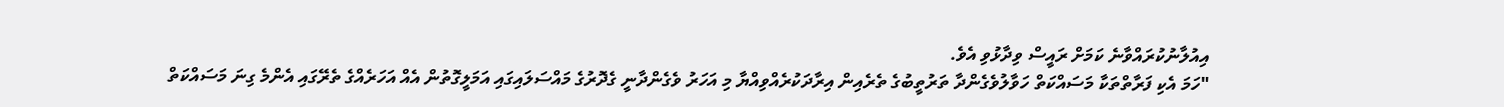އިއުލާނުކުރައްވާނެ ކަމަށް ރައީސް ވިދާޅުވި އެވެ.
"ހަމަ އެކި ފަރާތްތަކާ މަސައްކަތް ހަވާލުވެގެންދާ ތަރުތީބުގެ ތެރެއިން އިރާދަކުރެއްވިއްޔާ މި އަހަރު ވެގެންދާނީ ގެދޮރުގެ މައްސަލައިގައި އަމަލީގޮތުން އެއް އަހަރެއްގެ ތެރޭގައި އެންމެ ގިނަ މަސައްކަތް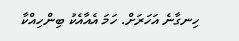ހިނގާނެ އަހަރަށް. ހަމަ އެއާއެކު ބިންހިއްކާ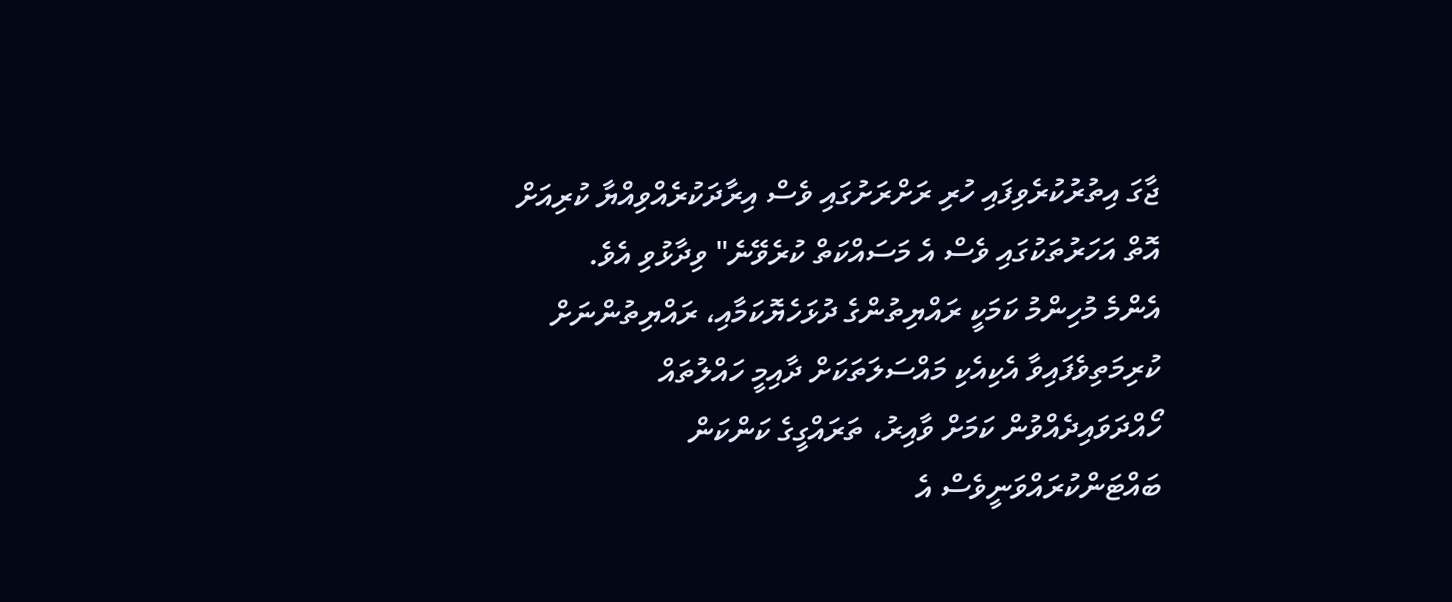ޖާގަ އިތުރުކުރެވިފައި ހުރި ރަށްރަށުގައި ވެސް އިރާދަކުރެއްވިއްޔާ ކުރިއަށް އޮތް އަހަރުތަކުގައި ވެސް އެ މަސައްކަތް ކުރެވޭނެ" ވިދާޅުވި އެވެ.
އެންމެ މުހިންމު ކަމަކީ ރައްޔިތުންގެ ދުޅަހެޔޮކަމާއި، ރައްޔިތުންނަށް ކުރިމަތިވެފައިވާ އެކިއެކި މައްސަލަތަކަށް ދާއިމީ ހައްލުތައް ހޯއްދަވައިދެއްވުން ކަމަށް ވާއިރު، ތަރައްގީގެ ކަންކަން ބައްޓަންކުރައްވަނީވެސް އެ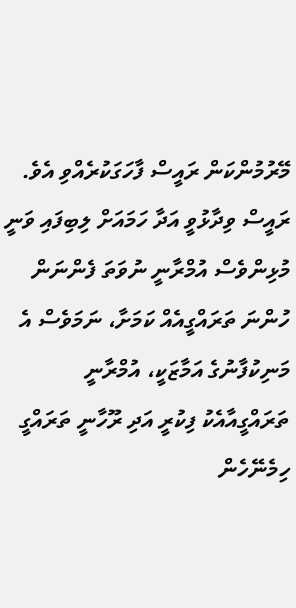މޭރުމުންކަން ރައީސް ފާހަގަކުރެއްވި އެވެ.
ރައީސް ވިދާޅުވީ އަދާ ހަމައަށް ލިބިފައި ވަނީ މުޅިންވެސް އުމްރާނީ ނުވަތަ ފެންނަން ހުންނަ ތަރައްގީއެއް ކަމަށާ، ނަމަވެސް އެ މަނިކުފާނުގެ އަމާޒަކީ، އުމްރާނީ ތަރައްގީއާއެކު ފިކުރީ އަދި ރޫހާނީ ތަރައްގީ ހިމެނޭހެން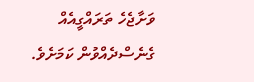ވަށާޖެހެ ތަރައްގީއެއް ގެނެސްދެއްވުން ކަމަށެވެ.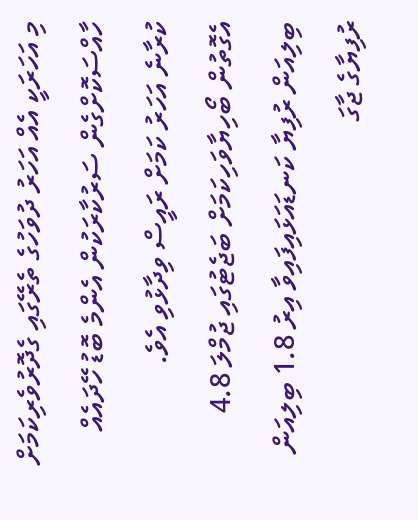މި އަހަރަކީ އެއް އަހަރު ދުވަހުގެ ތެރޭގައި ގެދޮރުވެރިކަމަށް ހާއްސަކޮށްގެން ސަރުކާރަކުން އެންމެ ބޮޑު ހޭދައެއް ކުރާނެ އަހަރު ކަމަށް ރައީސް ވިދާޅުވި އެވެ.
އެގޮތުން ބޯހިޔާވަހިކަމަށް ބަޖެޓުގައި ޖުމްލަ 4.8 ބިލިއަން ރުފިޔާ ކަނޑައަޅައިފައިވާ އިރު 1.8 ބިލިއަން ރުފިޔާގެ ޖާގަ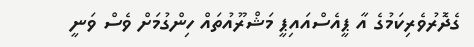ގެދޮރުވެރިކަމުގެ އާ ޕީއެސްއައިޕީ މަޝްރޫއުތައް ހިންގުމަށް ވެސް ވަނީ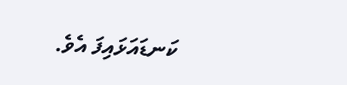ކަނޑައަޅައިފަ އެވެ.